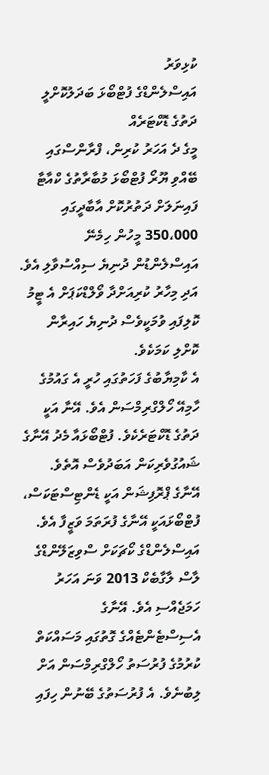ކުޅިވަރު
އައިސްލެންޑްގެ ފުޓްބޯޅަ ބަދަލުކޮށްލީ ދަތުގެ ޑޮކްޓަރެއް
މީގެ ދެ އަހަރު ކުރިން، ފްރާންސްގައި ބޭއްވި ޔޫރޯ ފުޓްބޯޅަ މުބާރާތުގެ ކްއާޓާ ފައިނަލަށް ދަތުރުކޮށް އާބާދީގައި 350،000 މީހުން ހިމެނޭ އައިސްލެންޑުން ދުނިޔެ ސިއްސުވާލި އެވެ. އަދި މިހާރު ކުރިއަށްދާ ވޯލްޑްކަޕަށް އެ ޓީމު ކޮލިފައި ވުމަކީވެސް ދުނިޔެ ހައިރާން ކޮށްލި ކަމަކެވެ.
އެ ކާމިޔާބުގެ ފަހަތުގައި ހުރީ އެ ގައުމުގެ ހާމިއޭ ހޯލްގްރިމްސަން އެވެ. އޭނާ އަކީ ދަތުގެ ޑޮކްޓަރެކެވެ. ފުޓްބޯޅައާ މެދު އޭނާގެ ޝައުގުވެރިކަން އަބަދުވެސް އޮތެވެ. އޭނާގެ ޕްރޮފިޝަން އަކީ ޑެންޓިސްޓަކަސް، ފުޓްބޯޅައަކީ އޭނާގެ ފުރަތަމަ ވަޒީފާ އެވެ.
އައިސްލެންޑްގެ ކޯޗަކަށް ސްވިޒަލޭންޑްގެ ލާސް ލާގާބެކް 2013 ވަނަ އަހަރު ހަމަޖެއްސި އެވެ. އޭނާގެ އެސިސްޓެންޓެއްގެ ގޮތުގައި މަސައްކަތް ކުރުމުގެ ފުރުސަތު ހޯލްގްރިމްސަން އަށް ލިބުނެވެ. އެ ފުރުސަތުގެ ބޭނުން ހިފައި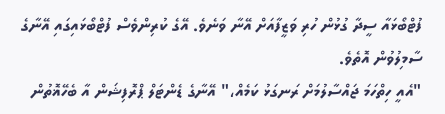ފުޓްބޯޅައާ ސީދާ ގުޅުން ހުރި ވަޒީފާއަށް އޭނާ ވަނެވެ. އޭގެ ކުރިންވެސް ފުޓްބޯޅައިގައި އޭނާގެ ސާމިލުވުން އޮތެވެ.
"އެއީ ހިތްހަމަ ޖައްސާލުމަށް ރަނގަޅު ކަމެއް،" އޭނާގެ ޑެންޓަލް ޕްރޮފިޝަން އާ ބެހޭޣޮތުން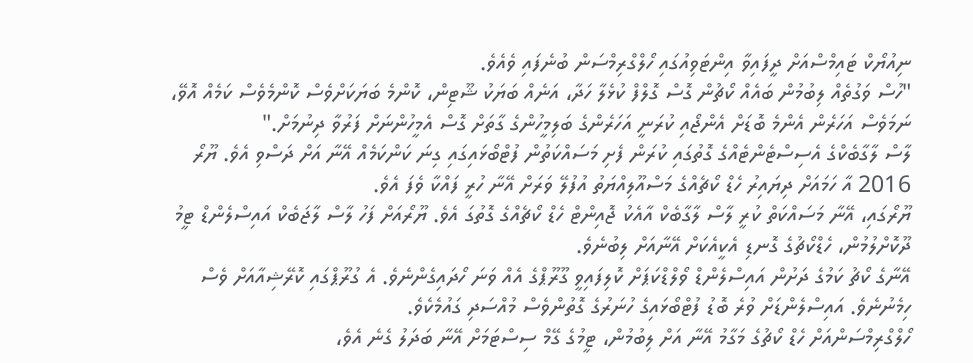ނިއުޔޯކް ޓައިމްސްއަށް ދީފައިވާ އިންޓަވިއުގައި ހޯލްގްރިމްސަން ބުނެފައި ވެއެވެ.
"ހުސް ވަގުތެއް ލިބުމުން ބައެއް ކޯޗުން ގޮސް ގޮލްފް ކުޅެލާ ހަދާ، އަނެއް ބަޔަކު ޝޫޓިން، ކޮންމެ ބަޔަކަށްވެސް ކޮންމެވެސް ކަމެއް އޮވޭ، ނަމަވެސް އަހަރެން އެންމެ ބޮޑަށް އެންޖޯއި ކުރަނީ އަހަރެންގެ ބަލިމީހުންގެ ގާތަށް ގޮސް އެމީހުންނަށް ފަރުވާ ދިނުމަށް."
ލާސް ލާގާބެކްގެ އެސިސްޓެންޓެއްގެ ގޮތުގައި ކުރަން ފެށި މަސައްކަތުން ފުޓްބޯޅައިގައި ގިނަ ކަންކަމެއް އޭނާ އަށް ދަސްވި އެވެ. ޔޫރޯ 2016 އާ ހަމައަށް ދިޔައިރު ހެޑް ކޯޗެއްގެ މަސްއޫލިއްޔަތު އުފުލޭ ވަރަށް އޭނާ ހުރީ ފައްކާ ވެފަ އެވެ.
ޔޫރޯގައި، އޭނާ މަސައްކަތް ކުރީ ލާސް ލާގާބެކް އާއެކު ޖޮއިންޓް ހެޑް ކޯޗެއްގެ ގޮތުގަ އެވެ. ޔޫރޯއަށް ފަހު ލާސް ލާޖަބެކް އައިސްލެންޑް ޓީމު ދޫކޮށްލުމުން، ހެޑްކޯޗުގެ ގޮނޑި އެކީއެކަށް އޭނާއަށް ލިބުނެވެ.
އޭނާގެ ކޯޗު ކަމުގެ ދަށުން އައިސްލެންޑް ވޯލްޑްކަޕަށް ކޮލިފައިވީ ގޫރޫޕްގެ އެއް ވަނަ ހޯދައިގެންނެވެ. އެ ގުރޫޕްގައި ކޮރޭޝިއާއަށް ވެސް ހިމެނުނެވެ. އައިސްލެންޑަށް ވުރެ ބޮޑު ފުޓްބޯޅައިގެ ހުނަރުގެ ގޮތުންވެސް މުއްސަދި ގައުމެކެވެ.
ހޯލްގްރިމްސަންއަށް ހެޑް ކޯޗުގެ މަގާމު އޭނާ އަށް ލިބުމުން، ޓީމުގެ ގޭމް ސިސްޓަމަށް އޭނާ ބަދަލު ގެނެ އެވެ،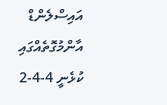އައިސްލެންޑް އާންމުގޮތެއްގައި ކުޅެނީ 4-4-2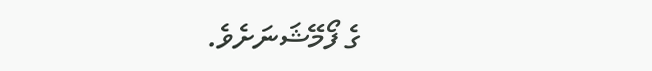ގެ ފޯމޭޝަނަށެވެ.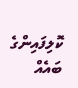ކޮލިފައިންގެ ބައެއް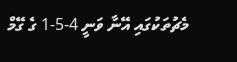މެޗުތަކުގައި އޭނާ ވަނީ 4-5-1 ގެ ގޭމް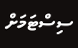ސިސްޓަމަށް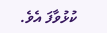ކުޅުވާފަ އެވެ.